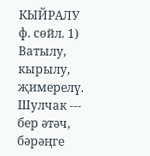КЫЙРАЛУ ф. сөйл. 1) Ватылу, кырылу, җимерелү. Шулчак --- бер әтәч, бәрәңге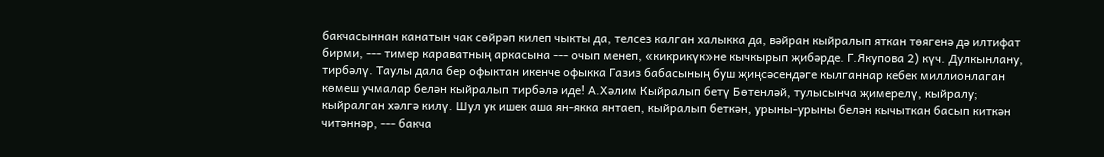бакчасыннан канатын чак сөйрәп килеп чыкты да, телсез калган халыкка да, вәйран кыйралып яткан төягенә дә илтифат бирми, --- тимер караватның аркасына --- очып менеп, «кикрикүк»не кычкырып җибәрде. Г.Якупова 2) күч. Дулкынлану, тирбәлү. Таулы дала бер офыктан икенче офыкка Газиз бабасының буш җиңсәсендәге кылганнар кебек миллионлаган көмеш учмалар белән кыйралып тирбәлә иде! А.Хәлим Кыйралып бетү Бөтенләй, тулысынча җимерелү, кыйралу; кыйралган хәлгә килү. Шул ук ишек аша ян-якка янтаеп, кыйралып беткән, урыны-урыны белән кычыткан басып киткән читәннәр, --- бакча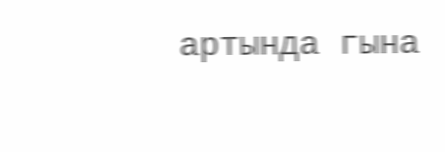артында гына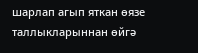шарлап агып яткан өязе таллыкларыннан өйгә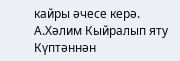кайры әчесе керә. А.Хәлим Кыйралып яту Күптәннән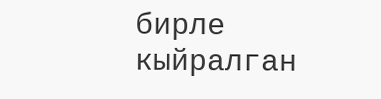бирле кыйралган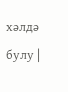хәлдә булу |